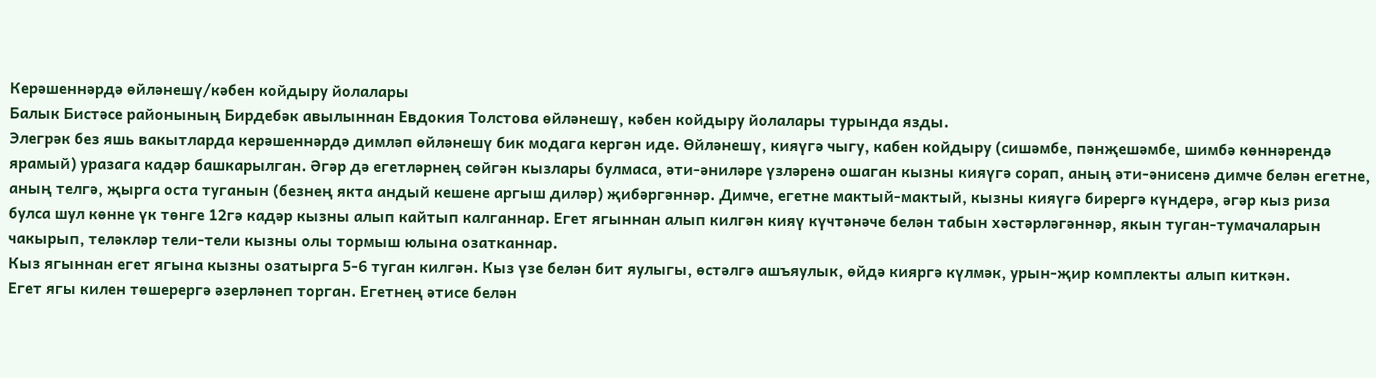Керәшеннәрдә өйләнешү/кәбен койдыру йолалары
Балык Бистәсе районының Бирдебәк авылыннан Евдокия Толстова өйләнешү, кәбен койдыру йолалары турында язды.
Элегрәк без яшь вакытларда керәшеннәрдә димләп өйләнешү бик модага кергән иде. Өйләнешү, кияүгә чыгу, кабен койдыру (сишәмбе, пәнҗешәмбе, шимбә көннәрендә ярамый) уразага кадәр башкарылган. Әгәр дә егетләрнең сөйгән кызлары булмаса, әти-әниләре үзләренә ошаган кызны кияүгә сорап, аның әти-әнисенә димче белән егетне, аның телгә, җырга оста туганын (безнең якта андый кешене аргыш диләр) җибәргәннәр. Димче, егетне мактый-мактый, кызны кияүгә бирергә күндерә, әгәр кыз риза булса шул көнне үк төнге 12гә кадәр кызны алып кайтып калганнар. Егет ягыннан алып килгән кияү күчтәнәче белән табын хәстәрләгәннәр, якын туган-тумачаларын чакырып, теләкләр тели-тели кызны олы тормыш юлына озатканнар.
Кыз ягыннан егет ягына кызны озатырга 5-6 туган килгән. Кыз үзе белән бит яулыгы, өстәлгә ашъяулык, өйдә кияргә күлмәк, урын-җир комплекты алып киткән.
Егет ягы килен төшерергә әзерләнеп торган. Егетнең әтисе белән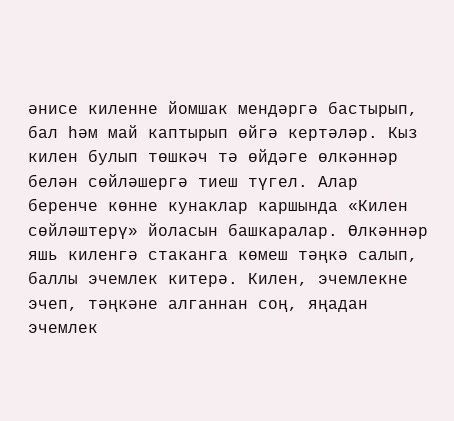әнисе киленне йомшак мендәргә бастырып, бал һәм май каптырып өйгә кертәләр. Кыз килен булып төшкәч тә өйдәге өлкәннәр белән сөйләшергә тиеш түгел. Алар беренче көнне кунаклар каршында «Килен сөйләштерү» йоласын башкаралар. Өлкәннәр яшь киленгә стаканга көмеш тәңкә салып, баллы эчемлек китерә. Килен, эчемлекне эчеп, тәңкәне алганнан соң, яңадан эчемлек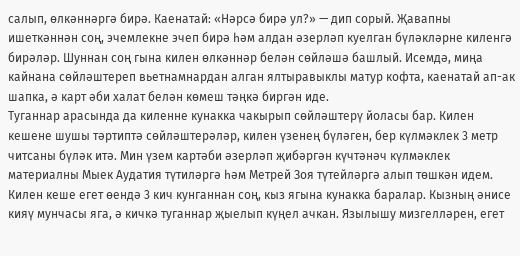салып, өлкәннәргә бирә. Каенатай: «Нәрсә бирә ул?» — дип сорый. Җавапны ишеткәннән соң, эчемлекне эчеп бирә һәм алдан әзерләп куелган бүләкләрне киленгә бирәләр. Шуннан соң гына килен өлкәннәр белән сөйләшә башлый. Исемдә, миңа кайнана сөйләштереп вьетнамнардан алган ялтыравыклы матур кофта, каенатай ап-ак шапка, ә карт әби халат белән көмеш тәңкә биргән иде.
Туганнар арасында да киленне кунакка чакырып сөйләштерү йоласы бар. Килен кешене шушы тәртиптә сөйләштерәләр, килен үзенең бүләген, бер күлмәклек 3 метр читсаны бүләк итә. Мин үзем картәби әзерләп җибәргән күчтәнәч күлмәклек материалны Мыек Аудатия түтиләргә һәм Метрей Зоя түтейләргә алып төшкән идем.
Килен кеше егет өендә 3 кич кунганнан соң, кыз ягына кунакка баралар. Кызның әнисе кияү мунчасы яга, ә кичкә туганнар җыелып күңел ачкан. Язылышу мизгелләрен, егет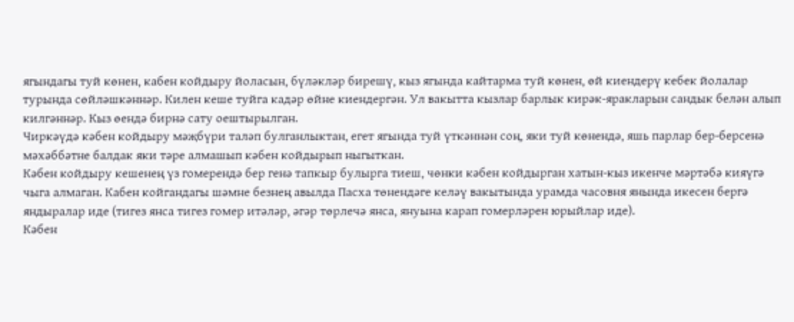ягындагы туй көнен, кабен койдыру йоласын, бүләкләр бирешү, кыз ягында кайтарма туй көнен, өй киендерү кебек йолалар турында сөйләшкәннәр. Килен кеше туйга кадәр өйне киендергән. Ул вакытта кызлар барлык кирәк-яракларын сандык белән алып килгәннәр. Кыз өендә бирнә сату оештырылган.
Чиркәүдә кәбен койдыру мәҗбүри таләп булганлыктан, егет ягында туй үткәннән соң, яки туй көнендә, яшь парлар бер-берсенә мәхәббәтне балдак яки тәре алмашып кәбен койдырып ныгыткан.
Кәбен койдыру кешенең үз гомерендә бер генә тапкыр булырга тиеш, чөнки кәбен койдырган хатын-кыз икенче мәртәбә кияүгә чыга алмаган. Кабен койгандагы шәмне безнең авылда Пасха төнендәге келәү вакытында урамда часовня янында икесен бергә яндыралар иде (тигез янса тигез гомер итәләр, әгәр төрлечә янса, януына карап гомерләрен юрыйлар иде).
Кәбен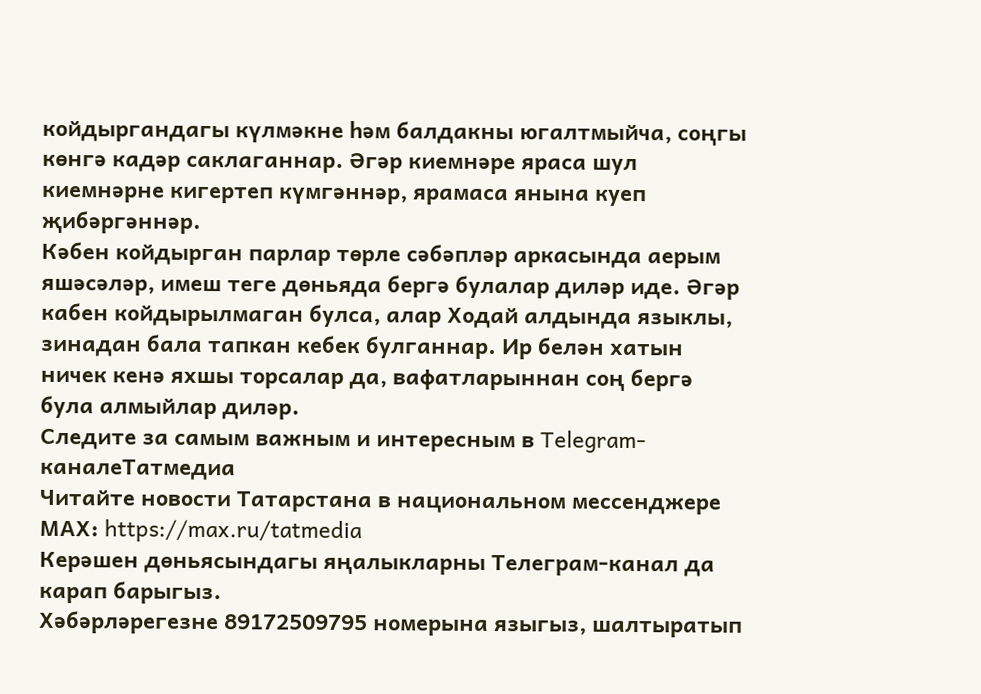койдыргандагы күлмәкне һәм балдакны югалтмыйча, соңгы көнгә кадәр саклаганнар. Әгәр киемнәре яраса шул киемнәрне кигертеп күмгәннәр, ярамаса янына куеп җибәргәннәр.
Кәбен койдырган парлар төрле сәбәпләр аркасында аерым яшәсәләр, имеш теге дөньяда бергә булалар диләр иде. Әгәр кабен койдырылмаган булса, алар Ходай алдында языклы, зинадан бала тапкан кебек булганнар. Ир белән хатын ничек кенә яхшы торсалар да, вафатларыннан соң бергә була алмыйлар диләр.
Следите за самым важным и интересным в Telegram-каналеТатмедиа
Читайте новости Татарстана в национальном мессенджере MАХ: https://max.ru/tatmedia
Керәшен дөньясындагы яңалыкларны Телеграм-канал да карап барыгыз.
Хәбәрләрегезне 89172509795 номерына языгыз, шалтыратып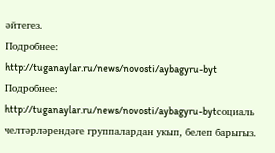әйтегез.
Подробнее: http://tuganaylar.ru/news/novosti/aybagyru-byt
Подробнее: http://tuganaylar.ru/news/novosti/aybagyru-bytсоциаль челтәрләрендәге группалардан укып, белеп барыгыз.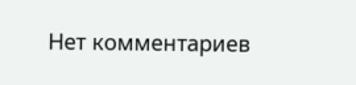Нет комментариев